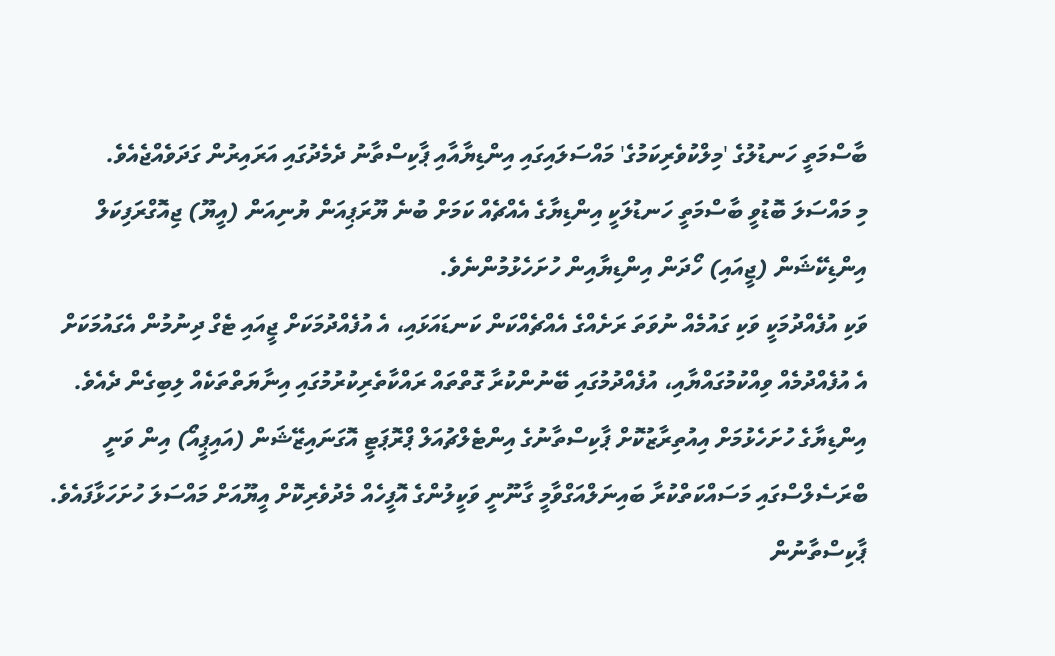ބާސްމަތީ ހަނޑުލުގެ 'މިލްކުވެރިކަމުގެ' މައްސަލައިގައި އިންޑިޔާއާއި ޕާކިސްތާނު ދެމެދުގައި އަރައިރުން ގަދަވެއްޖެއެވެ.
މި މައްސަލަ ބޮޑުވީ ބާސްމަތީ ހަނޑުލަކީ އިންޑިޔާގެ އެއްޗެއް ކަމަށް ބުނެ ޔޫރަޕިއަން ޔުނިއަން (އީޔޫ) ޖިއޮގްރަފިކަލް އިންޑިކޭޝަން (ޖީއައި) ހޯދަން އިންޑިޔާއިން ހުށަހެޅުމުންނެވެ.
ވަކި އުފެއްދުމަކީ ވަކި ގައުމެއް ނުވަތަ ރަށެއްގެ އެއްޗެއްކަން ކަނޑައަޅައި، އެ އުފެއްދުމަކަށް ޖީއައި ޓެގް ދިނުމުން އެގައުމަކަށް އެ އުފެއްދުމެއް ވިއްކުމުގައްޔާއި، އުފެއްދުމުގައި ބޭނުންކުރާ ގޮތްތައް ރައްކާތެރިކުރުމުގައި އިނާޔަތްތަކެއް ލިބިގެން ދެއެވެ.
އިންޑިޔާގެ ހުށަހެޅުމަށް އިއުތިރާޒުކޮށް ޕާކިސްތާނުގެ އިންޓެލްޗުއަލް ޕްރޮޕަޓީ އޮގަނައިޒޭޝަން (އައިޕީއޯ) އިން ވަނީ ބްރަސެލްސްގައި މަސައްކަތްކުރާ ބައިނަލްއަގްވާމީ ގާނޫނީ ވަކީލުންގެ އޮފީހެއް މެދުވެރިކޮށް އީޔޫއަށް މައްސަލަ ހުށަހަޅާފައެވެ. ޕާކިސްތާނުން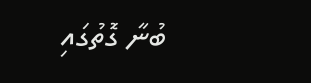ބުނާ ގޮތުގައި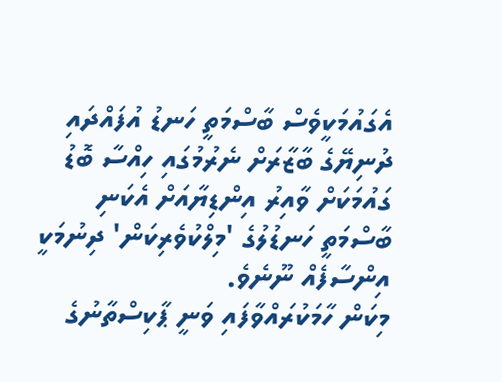އެގައުމަކީވެސް ބާސްމަތީ ހަނޑު އުފައްދައި ދުނިޔޭގެ ބާޒާރަށް ނެރުމުގައި ހިއްސާ ބޮޑު ގައުމަކަށް ވާއިރު އިންޑިޔާއަށް އެކަނި ބާސްމަތީ ހަނޑުލުގެ 'މިލްކުވެރިކަން' ދިނުމަކީ އިންސާފެއް ނޫނެވެ.
މިކަން ހާމަކުރައްވާފައި ވަނީ ޕާކިސްތާނުގެ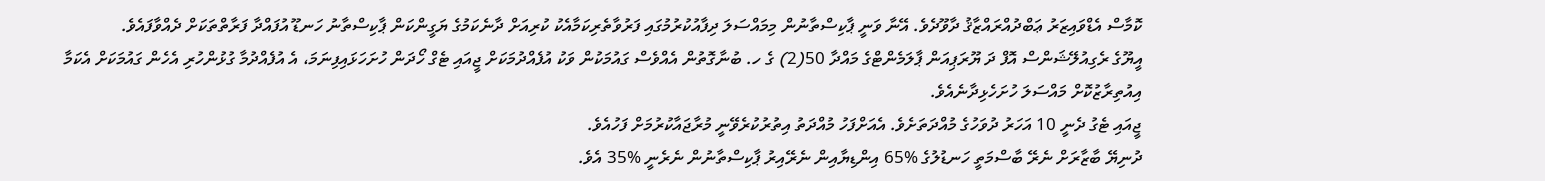ކޮމާސް އެޑްވައިޒަރު ޢަބްދުއްރައްޒާޤު ދާވޫދެވެ. އޭނާ ވަނީ ޕާކިސްތާނުން މިމައްސަލަ ދިފާއުކުރުމުގައި ފަރުވާތެރިކަމާއެކު ކުރިއަށް ދާނެކަމުގެ ޔަގީންކަން ޕާކިސްތާނު ހަނޑޫ އުފައްދާ ފަރާތްތަކަށް ދެއްވާފައެވެ.
އީޔޫގެ ރެގިއުލޭޝަންސް އޮފް ދަ ޔޫރަޕިއަން ޕާލަމެންޓްގެ މައްދާ 50(2) ގެ ހ. ބުނާގޮތުން އެއްވެސް ގައުމަކުން ވަކު އުފެއްދުމަކަށް ޖީއައި ޓެގް ހޯދަން ހުށަހަޅައިފިނަމަ، އެ އުފެއްދުމާ ގުޅުންހުރި އެހެން ގައުމަކަށް އެކަމާ އިއުތިރާޒުކޮށް މައްސަލަ ހުށަހެޅިދާނެއެވެ.
ޖީއައި ޓެގު ދެނީ 10 އަހަރު ދުވަހުގެ މުއްދަތަށެވެ. އެއަށްފަހު މުއްދަތު އިތުރުކުރެވޭނީ މުރާޖައާކުރުމަށް ފަހުއެވެ.
ދުނިޔޭ ބާޒާރަށް ނެރޭ ބާސްމަތީ ހަނޑުލުގެ %65 އިންޑިޔާއިން ނެރޭއިރު ޕާކިސްތާނުން ނެރެނީ %35 އެވެ.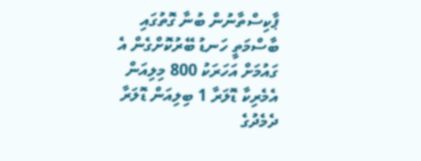ޕާކިސްތާނުން ބުނާ ގޮތުގައި ބާސްމަތީ ހަނޑު ބޭރުކޮށްގެން އެ ގައުމަށް އަހަރަކު 800 މިލިއަން އެމެރިކާ ޑޮލަރާ 1 ބިލިއަން ޑޮލަރާ ދެމެދުގެ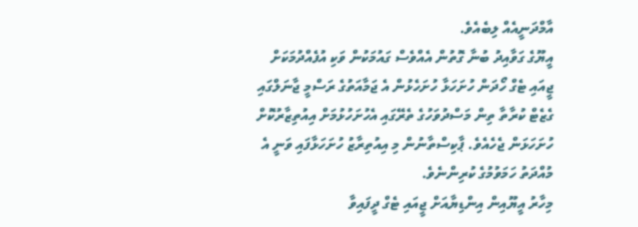އާމްދަނީއެއް ލިބެއެވެ.
އީޔޫގެ ގަވާއިދު ބުނާ ގޮތުން އެއްވެސް ގައުމަކުން ވަކި އުފެއްދުމަކަށް ޖީއައި ޓެގް ހޯދަން ހުށަހަޅާ ހުށަހެޅުން އެ ޖަމާއަތުގެ ރަސްމީ ޖާނަލްގައި ގެޒެޓް ކުރާތާ ތިން މަސްދުވަހުގެ ތެރޭގައި އެހުށަހުޅުމަށް އިއުތިޒާރުކޮށް ހުށަހަޅަން ޖެހެއެވެ. ޕާކިސްތާނުން މި އިއުތިރާޒު ހުށަހަޅާފައި ވަނީ އެ މުއްދަތު ހަމަވުމުގެ ކުރިންނެވެ.
މިހާރު އީޔޫއިން އިންޑިޔާއަށް ޖީއައި ޓެގް ދީފައިވާ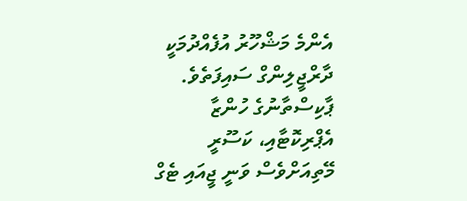އެންމެ މަޝްހޫރު އުފެއްދުމަކީ ދާރްޖީލިންގް ސައިފަތެވެ. ޕާކިސްތާނުގެ ހުންޒާ އެޕްރިކޮޓާއި، ކަސޫރީ މޭތިއަށްވެސް ވަނީ ޖީއައި ޓެގް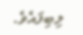ލިބިފައެވެ.